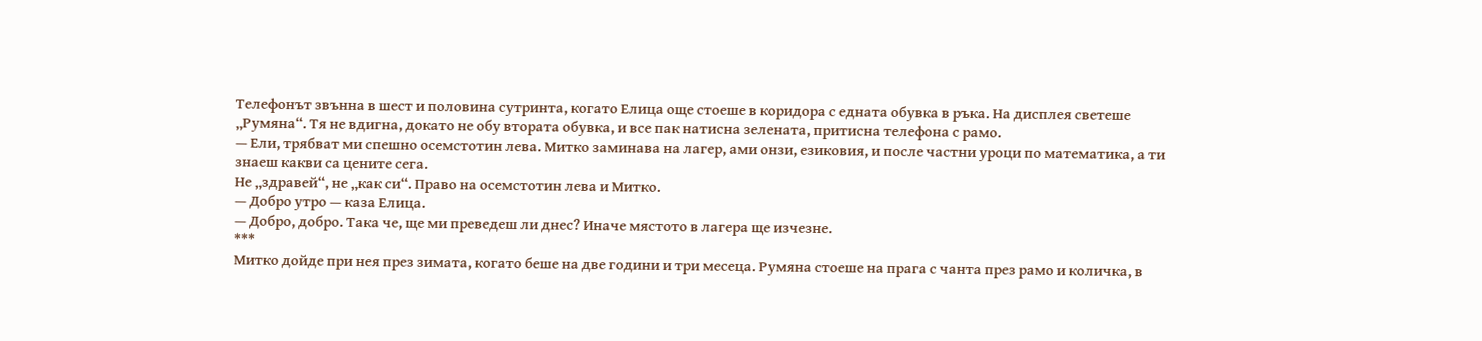Телефонът звънна в шест и половина сутринта, когато Елица още стоеше в коридора с едната обувка в ръка. На дисплея светеше „Румяна“. Тя не вдигна, докато не обу втората обувка, и все пак натисна зелената, притисна телефона с рамо.
— Ели, трябват ми спешно осемстотин лева. Митко заминава на лагер, ами онзи, езиковия, и после частни уроци по математика, а ти знаеш какви са цените сега.
Не „здравей“, не „как си“. Право на осемстотин лева и Митко.
— Добро утро — каза Елица.
— Добро, добро. Така че, ще ми преведеш ли днес? Иначе мястото в лагера ще изчезне.
***
Митко дойде при нея през зимата, когато беше на две години и три месеца. Румяна стоеше на прага с чанта през рамо и количка, в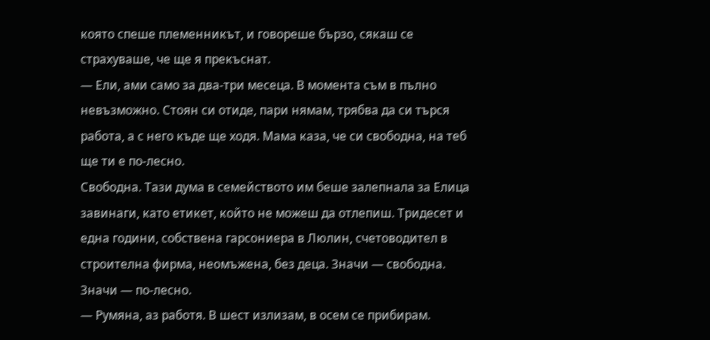която спеше племенникът, и говореше бързо, сякаш се страхуваше, че ще я прекъснат.
— Ели, ами само за два-три месеца. В момента съм в пълно невъзможно. Стоян си отиде, пари нямам, трябва да си търся работа, а с него къде ще ходя. Мама каза, че си свободна, на теб ще ти е по-лесно.
Свободна. Тази дума в семейството им беше залепнала за Елица завинаги, като етикет, който не можеш да отлепиш. Тридесет и една години, собствена гарсониера в Люлин, счетоводител в строителна фирма, неомъжена, без деца. Значи — свободна. Значи — по-лесно.
— Румяна, аз работя. В шест излизам, в осем се прибирам.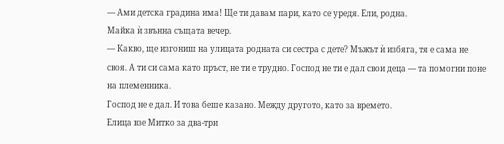— Ами детска градина има! Ще ти давам пари, като се уредя. Ели, родна.
Майка ѝ звънна същата вечер.
— Какво, ще изгониш на улицата родната си сестра с дете? Мъжът ѝ избяга, тя е сама не своя. А ти си сама като пръст, не ти е трудно. Господ не ти е дал свои деца — та помогни поне на племенника.
Господ не е дал. И това беше казано. Между другото, като за времето.
Елица взе Митко за два-три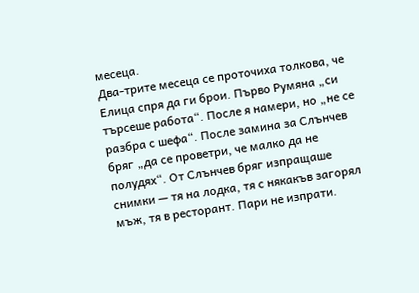месеца.
Два-трите месеца се проточиха толкова, че Елица спря да ги брои. Първо Румяна „си търсеше работа“. После я намери, но „не се разбра с шефа“. После замина за Слънчев бряг „да се проветри, че малко да не полудях“. От Слънчев бряг изпращаше снимки — тя на лодка, тя с някакъв загорял мъж, тя в ресторант. Пари не изпрати.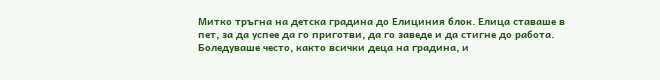Митко тръгна на детска градина до Елициния блок. Елица ставаше в пет, за да успее да го приготви, да го заведе и да стигне до работа. Боледуваше често, както всички деца на градина, и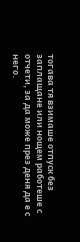тогава тя взимаше отпуск без заплащане или нощем работеше с отчети, за да може през деня да е с него.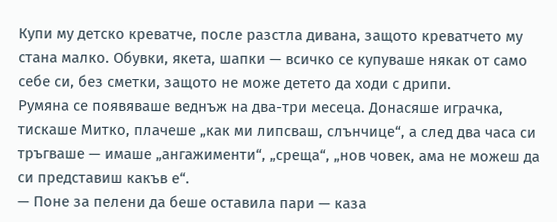Купи му детско креватче, после разстла дивана, защото креватчето му стана малко. Обувки, якета, шапки — всичко се купуваше някак от само себе си, без сметки, защото не може детето да ходи с дрипи.
Румяна се появяваше веднъж на два-три месеца. Донасяше играчка, тискаше Митко, плачеше „как ми липсваш, слънчице“, а след два часа си тръгваше — имаше „ангажименти“, „среща“, „нов човек, ама не можеш да си представиш какъв е“.
— Поне за пелени да беше оставила пари — каза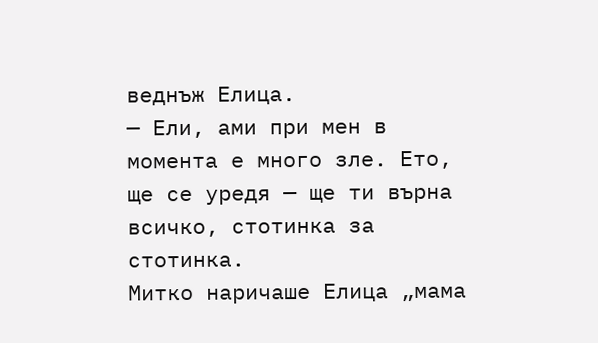веднъж Елица.
— Ели, ами при мен в момента е много зле. Ето, ще се уредя — ще ти върна всичко, стотинка за стотинка.
Митко наричаше Елица „мама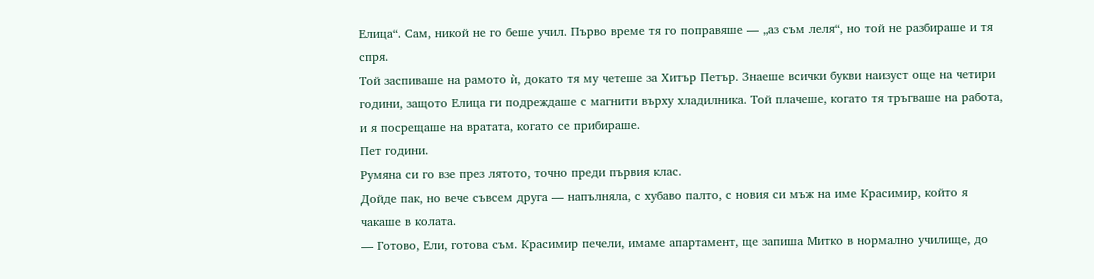Елица“. Сам, никой не го беше учил. Първо време тя го поправяше — „аз съм леля“, но той не разбираше и тя спря.
Той заспиваше на рамото ѝ, докато тя му четеше за Хитър Петър. Знаеше всички букви наизуст още на четири години, защото Елица ги подреждаше с магнити върху хладилника. Той плачеше, когато тя тръгваше на работа, и я посрещаше на вратата, когато се прибираше.
Пет години.
Румяна си го взе през лятото, точно преди първия клас.
Дойде пак, но вече съвсем друга — напълняла, с хубаво палто, с новия си мъж на име Красимир, който я чакаше в колата.
— Готово, Ели, готова съм. Красимир печели, имаме апартамент, ще запиша Митко в нормално училище, до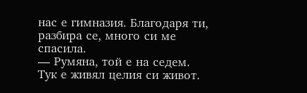нас е гимназия. Благодаря ти, разбира се, много си ме спасила.
— Румяна, той е на седем. Тук е живял целия си живот.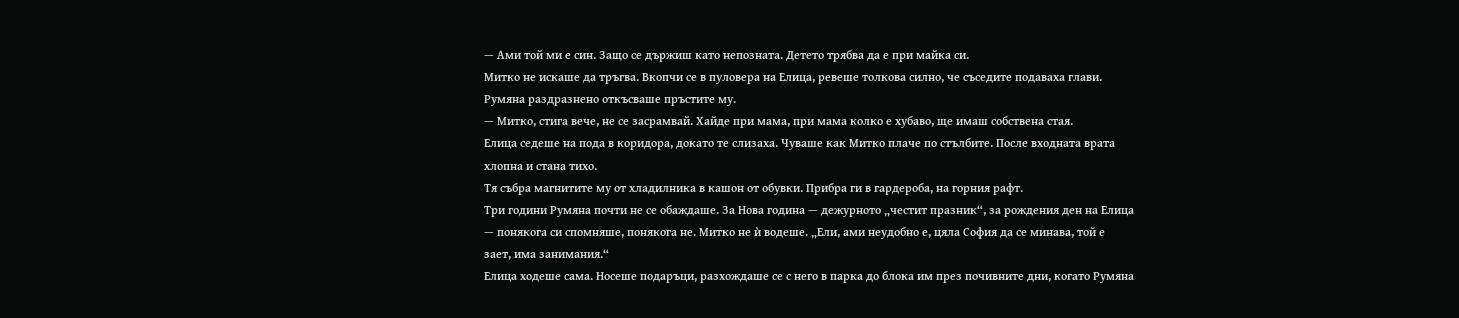— Ами той ми е син. Защо се държиш като непозната. Детето трябва да е при майка си.
Митко не искаше да тръгва. Вкопчи се в пуловера на Елица, ревеше толкова силно, че съседите подаваха глави. Румяна раздразнено откъсваше пръстите му.
— Митко, стига вече, не се засрамвай. Хайде при мама, при мама колко е хубаво, ще имаш собствена стая.
Елица седеше на пода в коридора, докато те слизаха. Чуваше как Митко плаче по стълбите. После входната врата хлопна и стана тихо.
Тя събра магнитите му от хладилника в кашон от обувки. Прибра ги в гардероба, на горния рафт.
Три години Румяна почти не се обаждаше. За Нова година — дежурното „честит празник“, за рождения ден на Елица — понякога си спомняше, понякога не. Митко не ѝ водеше. „Ели, ами неудобно е, цяла София да се минава, той е зает, има занимания.“
Елица ходеше сама. Носеше подаръци, разхождаше се с него в парка до блока им през почивните дни, когато Румяна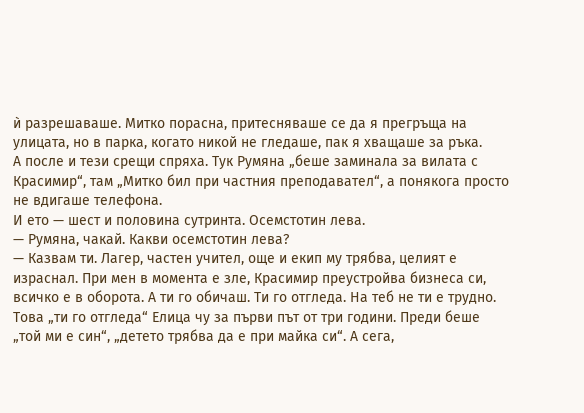ѝ разрешаваше. Митко порасна, притесняваше се да я прегръща на улицата, но в парка, когато никой не гледаше, пак я хващаше за ръка.
А после и тези срещи спряха. Тук Румяна „беше заминала за вилата с Красимир“, там „Митко бил при частния преподавател“, а понякога просто не вдигаше телефона.
И ето — шест и половина сутринта. Осемстотин лева.
— Румяна, чакай. Какви осемстотин лева?
— Казвам ти. Лагер, частен учител, още и екип му трябва, целият е израснал. При мен в момента е зле, Красимир преустройва бизнеса си, всичко е в оборота. А ти го обичаш. Ти го отгледа. На теб не ти е трудно.
Това „ти го отгледа“ Елица чу за първи път от три години. Преди беше „той ми е син“, „детето трябва да е при майка си“. А сега,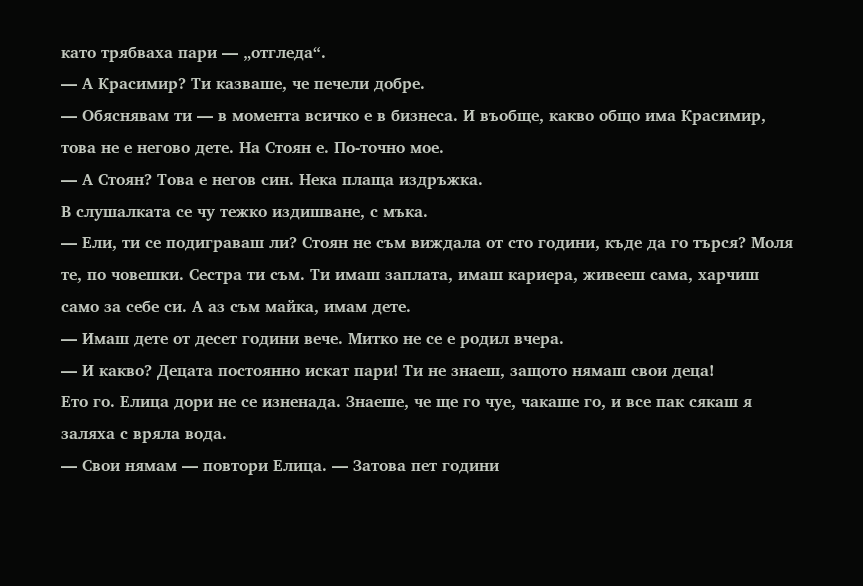като трябваха пари — „отгледа“.
— А Красимир? Ти казваше, че печели добре.
— Обяснявам ти — в момента всичко е в бизнеса. И въобще, какво общо има Красимир, това не е негово дете. На Стоян е. По-точно мое.
— А Стоян? Това е негов син. Нека плаща издръжка.
В слушалката се чу тежко издишване, с мъка.
— Ели, ти се подиграваш ли? Стоян не съм виждала от сто години, къде да го търся? Моля те, по човешки. Сестра ти съм. Ти имаш заплата, имаш кариера, живееш сама, харчиш само за себе си. А аз съм майка, имам дете.
— Имаш дете от десет години вече. Митко не се е родил вчера.
— И какво? Децата постоянно искат пари! Ти не знаеш, защото нямаш свои деца!
Ето го. Елица дори не се изненада. Знаеше, че ще го чуе, чакаше го, и все пак сякаш я заляха с вряла вода.
— Свои нямам — повтори Елица. — Затова пет години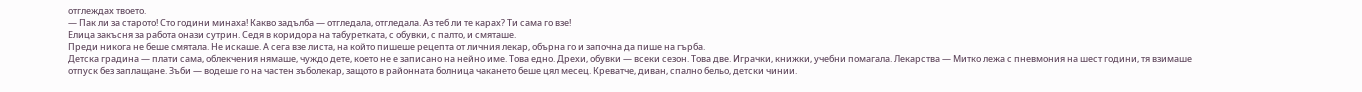отглеждах твоето.
— Пак ли за старото! Сто години минаха! Какво задълба — отгледала, отгледала. Аз теб ли те карах? Ти сама го взе!
Елица закъсня за работа онази сутрин. Седя в коридора на табуретката, с обувки, с палто, и смяташе.
Преди никога не беше смятала. Не искаше. А сега взе листа, на който пишеше рецепта от личния лекар, обърна го и започна да пише на гърба.
Детска градина — плати сама, облекчения нямаше, чуждо дете, което не е записано на нейно име. Това едно. Дрехи, обувки — всеки сезон. Това две. Играчки, книжки, учебни помагала. Лекарства — Митко лежа с пневмония на шест години, тя взимаше отпуск без заплащане. Зъби — водеше го на частен зъболекар, защото в районната болница чакането беше цял месец. Креватче, диван, спално бельо, детски чинии.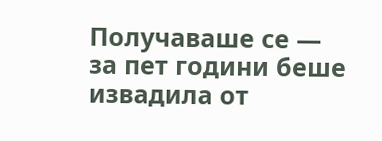Получаваше се — за пет години беше извадила от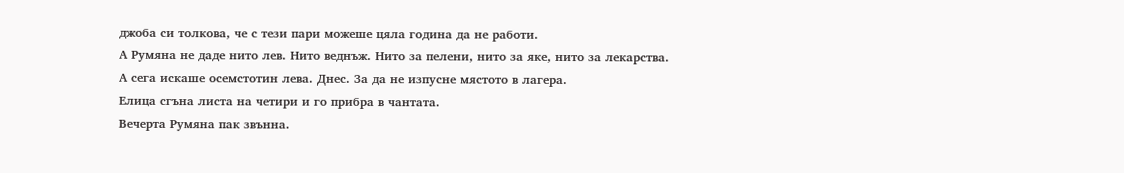джоба си толкова, че с тези пари можеше цяла година да не работи.
А Румяна не даде нито лев. Нито веднъж. Нито за пелени, нито за яке, нито за лекарства.
А сега искаше осемстотин лева. Днес. За да не изпусне мястото в лагера.
Елица сгъна листа на четири и го прибра в чантата.
Вечерта Румяна пак звънна.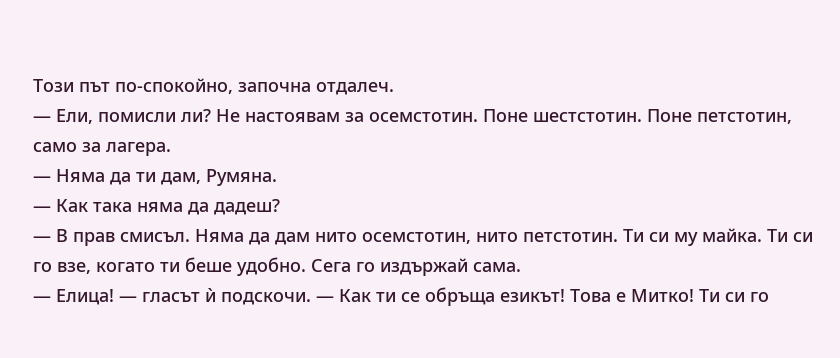Този път по-спокойно, започна отдалеч.
— Ели, помисли ли? Не настоявам за осемстотин. Поне шестстотин. Поне петстотин, само за лагера.
— Няма да ти дам, Румяна.
— Как така няма да дадеш?
— В прав смисъл. Няма да дам нито осемстотин, нито петстотин. Ти си му майка. Ти си го взе, когато ти беше удобно. Сега го издържай сама.
— Елица! — гласът ѝ подскочи. — Как ти се обръща езикът! Това е Митко! Ти си го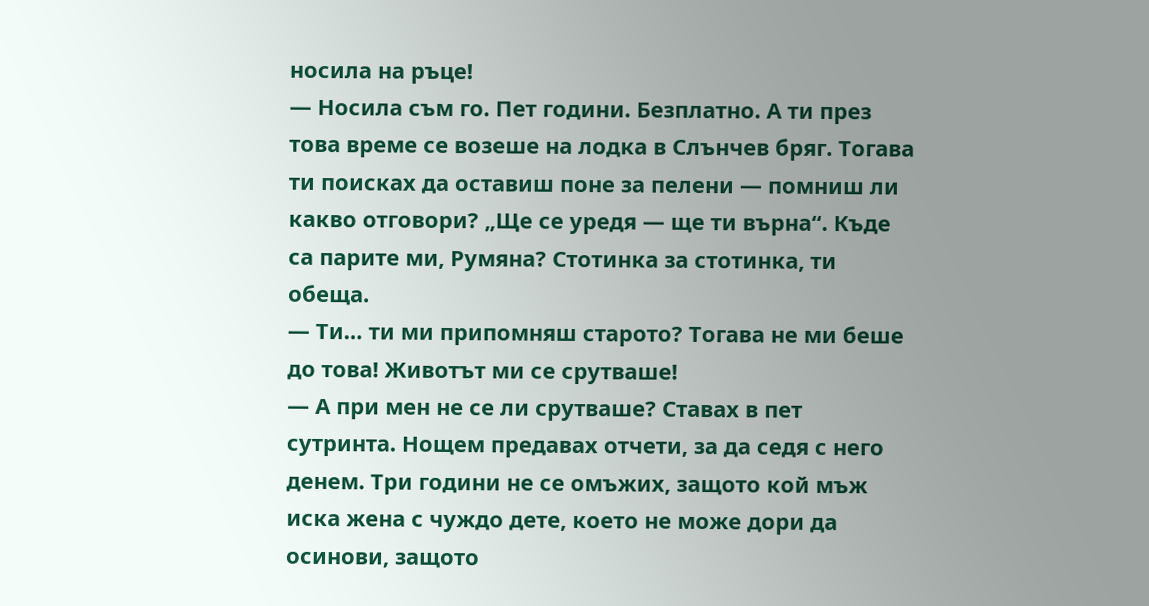носила на ръце!
— Носила съм го. Пет години. Безплатно. А ти през това време се возеше на лодка в Слънчев бряг. Тогава ти поисках да оставиш поне за пелени — помниш ли какво отговори? „Ще се уредя — ще ти върна“. Къде са парите ми, Румяна? Стотинка за стотинка, ти обеща.
— Ти… ти ми припомняш старото? Тогава не ми беше до това! Животът ми се срутваше!
— А при мен не се ли срутваше? Ставах в пет сутринта. Нощем предавах отчети, за да седя с него денем. Три години не се омъжих, защото кой мъж иска жена с чуждо дете, което не може дори да осинови, защото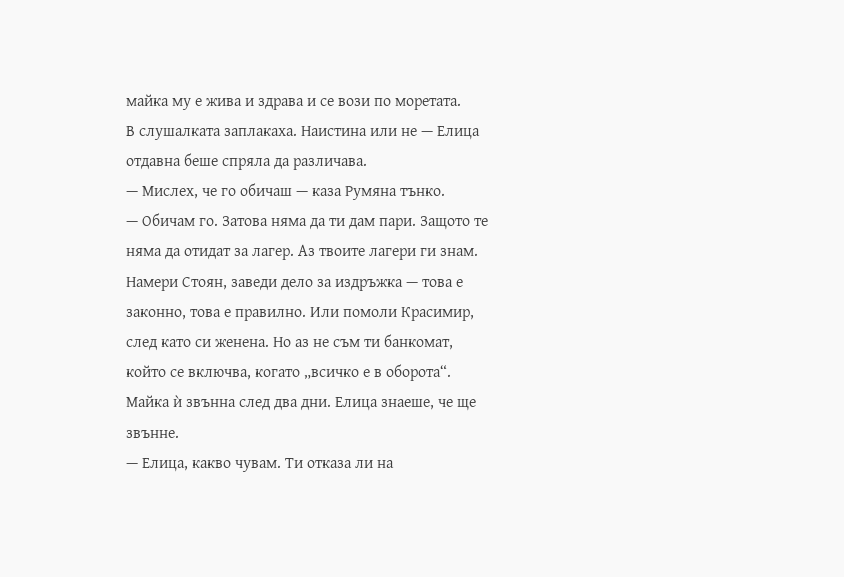майка му е жива и здрава и се вози по моретата.
В слушалката заплакаха. Наистина или не — Елица отдавна беше спряла да различава.
— Мислех, че го обичаш — каза Румяна тънко.
— Обичам го. Затова няма да ти дам пари. Защото те няма да отидат за лагер. Аз твоите лагери ги знам. Намери Стоян, заведи дело за издръжка — това е законно, това е правилно. Или помоли Красимир, след като си женена. Но аз не съм ти банкомат, който се включва, когато „всичко е в оборота“.
Майка ѝ звънна след два дни. Елица знаеше, че ще звънне.
— Елица, какво чувам. Ти отказа ли на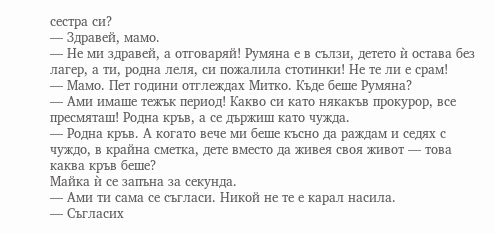сестра си?
— Здравей, мамо.
— Не ми здравей, а отговаряй! Румяна е в сълзи, детето ѝ остава без лагер, а ти, родна леля, си пожалила стотинки! Не те ли е срам!
— Мамо. Пет години отглеждах Митко. Къде беше Румяна?
— Ами имаше тежък период! Какво си като някакъв прокурор, все пресмяташ! Родна кръв, а се държиш като чужда.
— Родна кръв. А когато вече ми беше късно да раждам и седях с чуждо, в крайна сметка, дете вместо да живея своя живот — това каква кръв беше?
Майка ѝ се запъна за секунда.
— Ами ти сама се съгласи. Никой не те е карал насила.
— Съгласих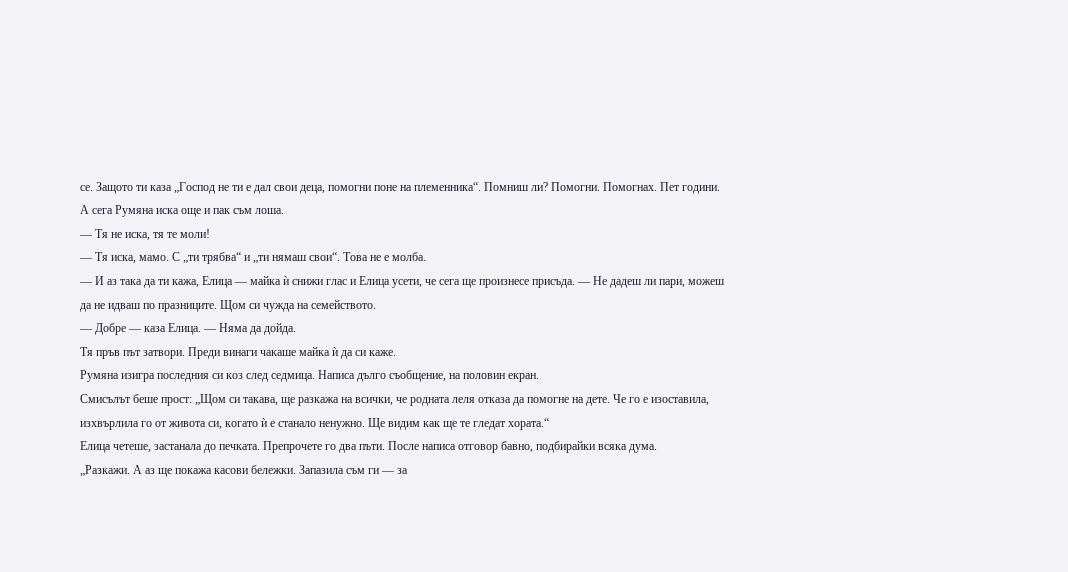се. Защото ти каза „Господ не ти е дал свои деца, помогни поне на племенника“. Помниш ли? Помогни. Помогнах. Пет години. А сега Румяна иска още и пак съм лоша.
— Тя не иска, тя те моли!
— Тя иска, мамо. С „ти трябва“ и „ти нямаш свои“. Това не е молба.
— И аз така да ти кажа, Елица — майка ѝ снижи глас и Елица усети, че сега ще произнесе присъда. — Не дадеш ли пари, можеш да не идваш по празниците. Щом си чужда на семейството.
— Добре — каза Елица. — Няма да дойда.
Тя пръв път затвори. Преди винаги чакаше майка ѝ да си каже.
Румяна изигра последния си коз след седмица. Написа дълго съобщение, на половин екран.
Смисълът беше прост: „Щом си такава, ще разкажа на всички, че родната леля отказа да помогне на дете. Че го е изоставила, изхвърлила го от живота си, когато ѝ е станало ненужно. Ще видим как ще те гледат хората.“
Елица четеше, застанала до печката. Препрочете го два пъти. После написа отговор бавно, подбирайки всяка дума.
„Разкажи. А аз ще покажа касови бележки. Запазила съм ги — за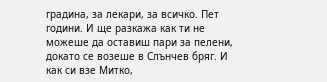градина, за лекари, за всичко. Пет години. И ще разкажа как ти не можеше да оставиш пари за пелени, докато се возеше в Слънчев бряг. И как си взе Митко,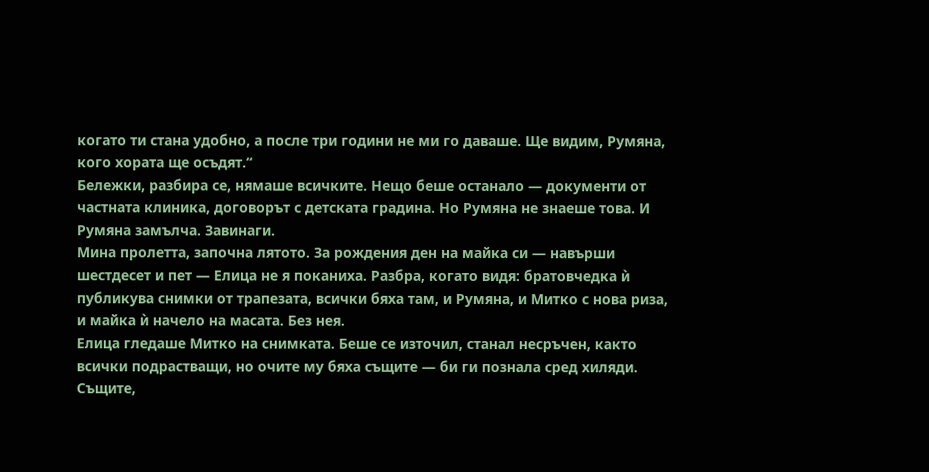когато ти стана удобно, а после три години не ми го даваше. Ще видим, Румяна, кого хората ще осъдят.“
Бележки, разбира се, нямаше всичките. Нещо беше останало — документи от частната клиника, договорът с детската градина. Но Румяна не знаеше това. И Румяна замълча. Завинаги.
Мина пролетта, започна лятото. За рождения ден на майка си — навърши шестдесет и пет — Елица не я поканиха. Разбра, когато видя: братовчедка ѝ публикува снимки от трапезата, всички бяха там, и Румяна, и Митко с нова риза, и майка ѝ начело на масата. Без нея.
Елица гледаше Митко на снимката. Беше се източил, станал несръчен, както всички подрастващи, но очите му бяха същите — би ги познала сред хиляди. Същите,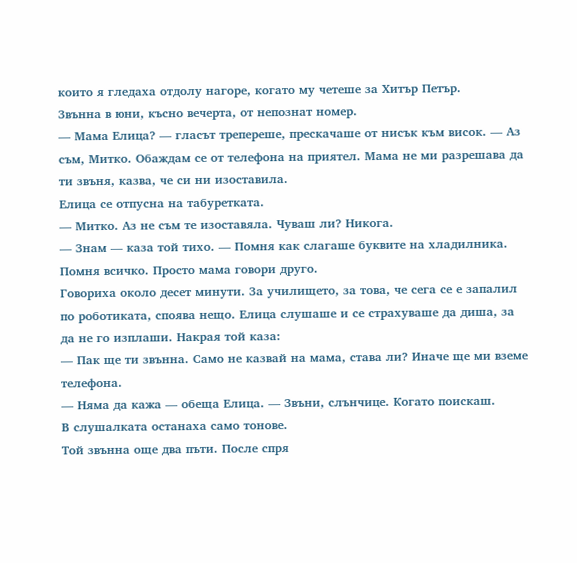които я гледаха отдолу нагоре, когато му четеше за Хитър Петър.
Звънна в юни, късно вечерта, от непознат номер.
— Мама Елица? — гласът трепереше, прескачаше от нисък към висок. — Аз съм, Митко. Обаждам се от телефона на приятел. Мама не ми разрешава да ти звъня, казва, че си ни изоставила.
Елица се отпусна на табуретката.
— Митко. Аз не съм те изоставяла. Чуваш ли? Никога.
— Знам — каза той тихо. — Помня как слагаше буквите на хладилника. Помня всичко. Просто мама говори друго.
Говориха около десет минути. За училището, за това, че сега се е запалил по роботиката, споява нещо. Елица слушаше и се страхуваше да диша, за да не го изплаши. Накрая той каза:
— Пак ще ти звънна. Само не казвай на мама, става ли? Иначе ще ми вземе телефона.
— Няма да кажа — обеща Елица. — Звъни, слънчице. Когато поискаш.
В слушалката останаха само тонове.
Той звънна още два пъти. После спря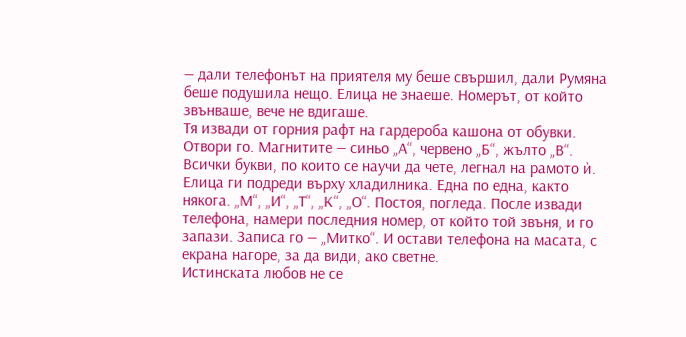— дали телефонът на приятеля му беше свършил, дали Румяна беше подушила нещо. Елица не знаеше. Номерът, от който звънваше, вече не вдигаше.
Тя извади от горния рафт на гардероба кашона от обувки. Отвори го. Магнитите — синьо „А“, червено „Б“, жълто „В“. Всички букви, по които се научи да чете, легнал на рамото ѝ.
Елица ги подреди върху хладилника. Една по една, както някога. „М“, „И“, „Т“, „К“, „О“. Постоя, погледа. После извади телефона, намери последния номер, от който той звъня, и го запази. Записа го — „Митко“. И остави телефона на масата, с екрана нагоре, за да види, ако светне.
Истинската любов не се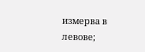измерва в левове;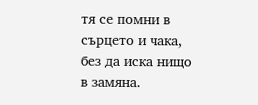тя се помни в сърцето и чака, без да иска нищо в замяна.